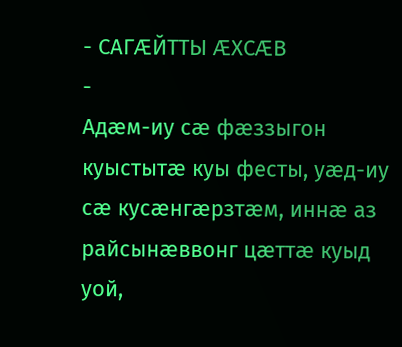- САГÆЙТТЫ ÆХСÆВ
-
Адæм-иу сæ фæззыгон куыстытæ куы фесты, уæд-иу сæ кусæнгæрзтæм, иннæ аз райсынæввонг цæттæ куыд уой,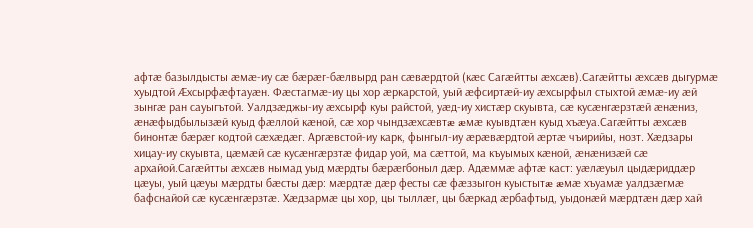афтæ базылдысты æмæ-иу сæ бæрæг-бæлвырд ран сæвæрдтой (кæс Сагæйтты æхсæв).Сагæйтты æхсæв дыгурмæ хуыдтой Æхсырфæфтауæн. Фæстагмæ-иу цы хор æркарстой, уый æфсиртæй-иу æхсырфыл стыхтой æмæ-иу æй зынгæ ран сауыгътой. Уалдзæджы-иу æхсырф куы райстой, уæд-иу хистæр скуывта, сæ кусæнгæрзтæй æнæниз, æнæфыдбылызæй куыд фæллой кæной, сæ хор чындзæхсæвтæ æмæ куывдтæн куыд хъæуа.Сагæйтты æхсæв бинонтæ бæрæг кодтой сæхæдæг. Аргæвстой-иу карк, фынгыл-иу æрæвæрдтой æртæ чъирийы, нозт. Хæдзары хицау-иу скуывта, цæмæй сæ кусæнгæрзтæ фидар уой, ма сæттой, ма къуымых кæной, æнæнизæй сæ архайой.Сагæйтты æхсæв нымад уыд мæрдты бæрæгбоныл дæр. Адæммæ афтæ каст: уæлæуыл цыдæриддæр цæуы, уый цæуы мæрдты бæсты дæр: мæрдтæ дæр фесты сæ фæззыгон куыстытæ æмæ хъуамæ уалдзæгмæ бафснайой сæ кусæнгæрзтæ. Хæдзармæ цы хор, цы тыллæг, цы бæркад æрбафтыд, уыдонæй мæрдтæн дæр хай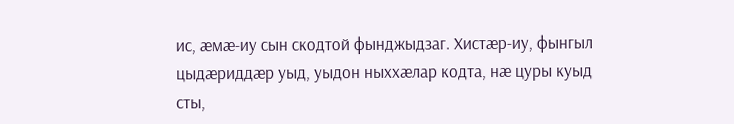ис, æмæ-иу сын скодтой фынджыдзаг. Хистæр-иу, фынгыл цыдæриддæр уыд, уыдон ныххæлар кодта, нæ цуры куыд сты,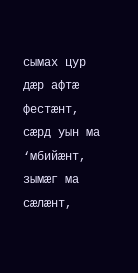сымах цур дæр афтæ фестæнт, сæрд уын ма ‘мбийæнт, зымæг ма сæлæнт,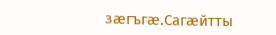зæгъгæ.Сагæйтты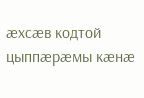æхсæв кодтой цыппæрæмы кæнæ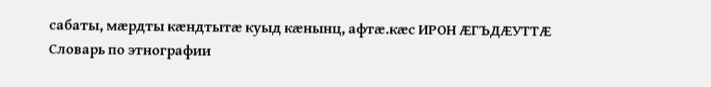сабаты, мæрдты кæндтытæ куыд кæнынц, афтæ.кæс ИРОН ÆГЪДÆУТТÆ
Словарь по этнографии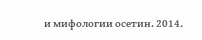и мифологии осетин. 2014.